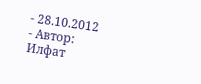- 28.10.2012
- Автор: Илфат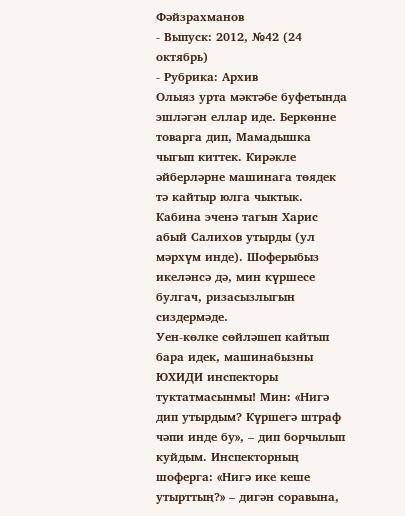Фәйзрахманов
- Выпуск: 2012, №42 (24 октябрь)
- Рубрика: Архив
Олыяз урта мәктәбе буфетында эшләгән еллар иде. Беркөнне товарга дип, Мамадышка чыгып киттек. Кирәкле әйберләрне машинага төядек тә кайтыр юлга чыктык. Кабина эченә тагын Харис абый Салихов утырды (ул мәрхүм инде). Шоферыбыз икеләнсә дә, мин күршесе булгач, ризасызлыгын сиздермәде.
Уен-көлке сөйләшеп кайтып бара идек, машинабызны ЮХИДИ инспекторы туктатмасынмы! Мин: «Нигә дип утырдым? Күршегә штраф чәпи инде бу», – дип борчылып куйдым. Инспекторның шоферга: «Нигә ике кеше утырттың?» – дигән соравына,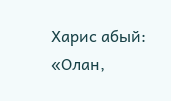Харис абый: «Олан,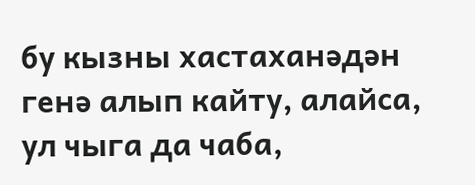бу кызны хастаханәдән генә алып кайту, алайса, ул чыга да чаба,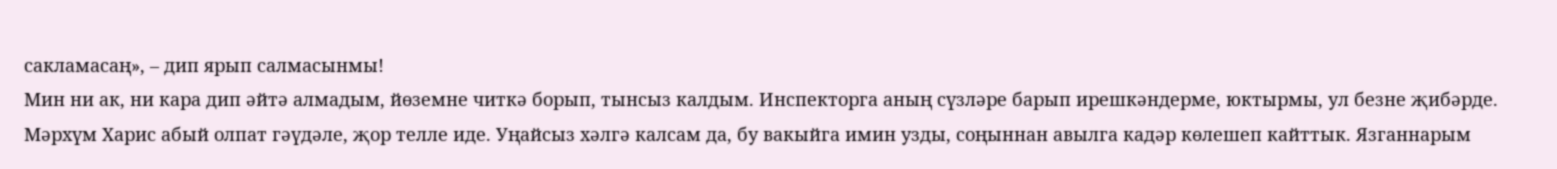сакламасаң», – дип ярып салмасынмы!
Мин ни ак, ни кара дип әйтә алмадым, йөземне читкә борып, тынсыз калдым. Инспекторга аның сүзләре барып ирешкәндерме, юктырмы, ул безне җибәрде.
Мәрхүм Харис абый олпат гәүдәле, җор телле иде. Уңайсыз хәлгә калсам да, бу вакыйга имин узды, соңыннан авылга кадәр көлешеп кайттык. Язганнарым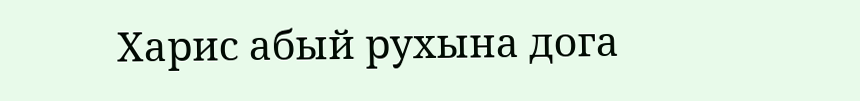Харис абый рухына дога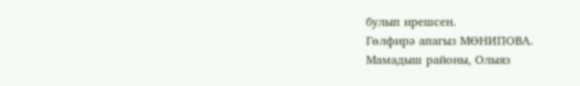булып ирешсен.
Гөлфирә апагыз МӨНИПОВА.
Мамадыш районы, Олыяз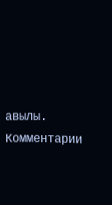авылы.
Комментарии